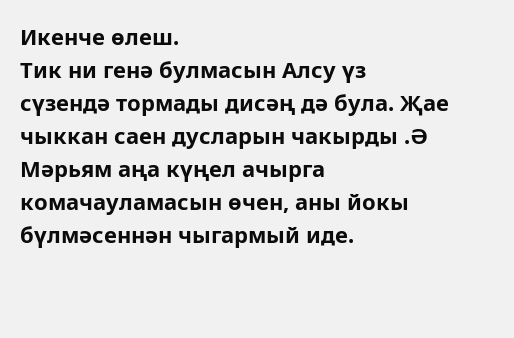Икенче өлеш.
Тик ни генә булмасын Алсу үз сүзендә тормады дисәң дә була. Җае чыккан саен дусларын чакырды .Ә Мәрьям аңа күңел ачырга комачауламасын өчен, аны йокы бүлмәсеннән чыгармый иде.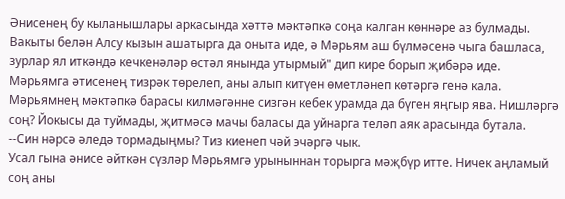Әнисенең бу кыланышлары аркасында хәттә мәктәпкә соңа калган көннәре аз булмады. Вакыты белән Алсу кызын ашатырга да оныта иде, ә Мәрьям аш бүлмәсенә чыга башласа, зурлар ял иткәндә кечкенәләр өстәл янында утырмый" дип кире борып җибәрә иде. Мәрьямга әтисенең тизрәк төрелеп, аны алып китүен өметләнеп көтәргә генә кала.
Мәрьямнең мәктәпкә барасы килмәгәнне сизгән кебек урамда да бүген яңгыр ява. Нишләргә соң? Йокысы да туймады, җитмәсә мачы баласы да уйнарга теләп аяк арасында бутала.
--Син нәрсә әледә тормадыңмы? Тиз киенеп чәй эчәргә чык.
Усал гына әнисе әйткән сүзләр Мәрьямгә урыныннан торырга мәҗбүр итте. Ничек аңламый соң аны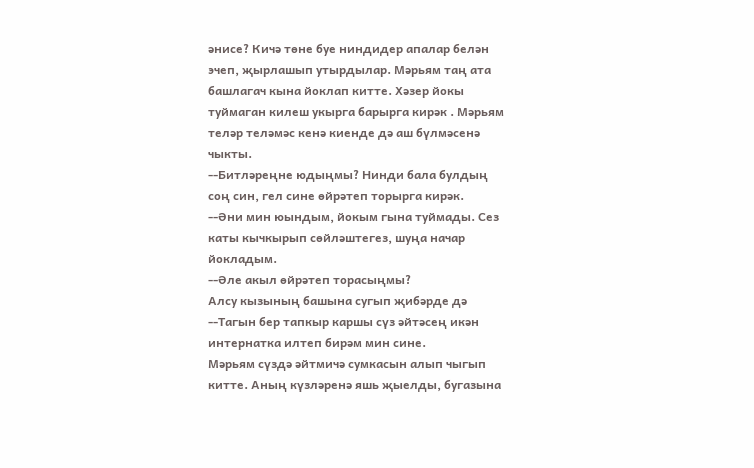әнисе? Кичә төне буе ниндидер апалар белән эчеп, җырлашып утырдылар. Мәрьям таң ата башлагач кына йоклап китте. Хәзер йокы туймаган килеш укырга барырга кирәк . Мәрьям теләр теләмәс кенә киенде дә аш бүлмәсенә чыкты.
--Битләреңне юдыңмы? Нинди бала булдың соң син, гел сине өйрәтеп торырга кирәк.
--Әни мин юындым, йокым гына туймады. Сез каты кычкырып сөйләштегез, шуңа начар йокладым.
--Әле акыл өйрәтеп торасыңмы?
Алсу кызының башына сугып җибәрде дә
--Тагын бер тапкыр каршы сүз әйтәсең икән интернатка илтеп бирәм мин сине.
Мәрьям сүздә әйтмичә сумкасын алып чыгып китте. Аның күзләренә яшь җыелды, бугазына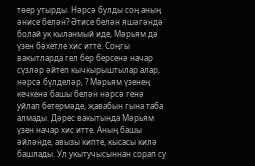төер утырды. Нәрсә булды соң аның әнисе белән? Әтисе белән яшәгәндә болай ук кыланмый иде, Мәрьям дә үзен бәхетле хис итте. Соңгы вакытларда гел бер берсенә начар сүзләр әйтеп кычкырыштылар алар, нәрсә бүлделәр, ? Мәрьям үзенең кечкенә башы белән нәрсә генә уйлап бетермәде, җавабын гына таба алмады. Дәрес вакытында Мәрьям үзен начар хис итте. Аның башы әйләнде, авызы кипте, кысасы килә башлады. Ул укытучысыннан сорап су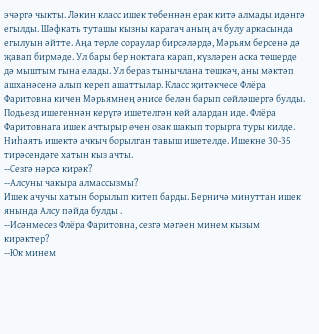эчәргә чыкты. Ләкин класс ишек төбеннән ерак китә алмады идәнгә егылды. Шәфкать туташы кызны карагач аның ач булу аркасында егылуын әйтте. Аңа төрле сораулар бирсәләрдә, Мәрьям берсенә дә җавап бирмәде. Ул бары бер ноктага карап, күзләрен аска төшерде дә мыштым гына елады. Ул бераз тынычлана төшкәч, аны мәктәп ашханәсенә алып кереп ашаттылар. Класс җитәкчесе Флёра Фаритовна кичен Мәрьямнең әнисе белән барып сөйләшергә булды. Подьезд ишегеннән керүгә ишетелгән көй алардан иде. Флёра Фаритовнага ишек ачтырыр өчен озак шакып торырга туры килде. Ниһаять ишектә ачкыч борылган тавыш ишетелде. Ишекне 30-35 тирәсендәге хатын кыз ачты.
--Сезгә нәрсә кирәк?
--Алсуны чакыра алмассызмы?
Ишек ачучы хатын борылып китеп барды. Берничә минуттан ишек янында Алсу пәйда булды .
--Исәнмесез Флёра Фаритовна, сезгә мәгәен минем кызым кирәктер?
--Юк минем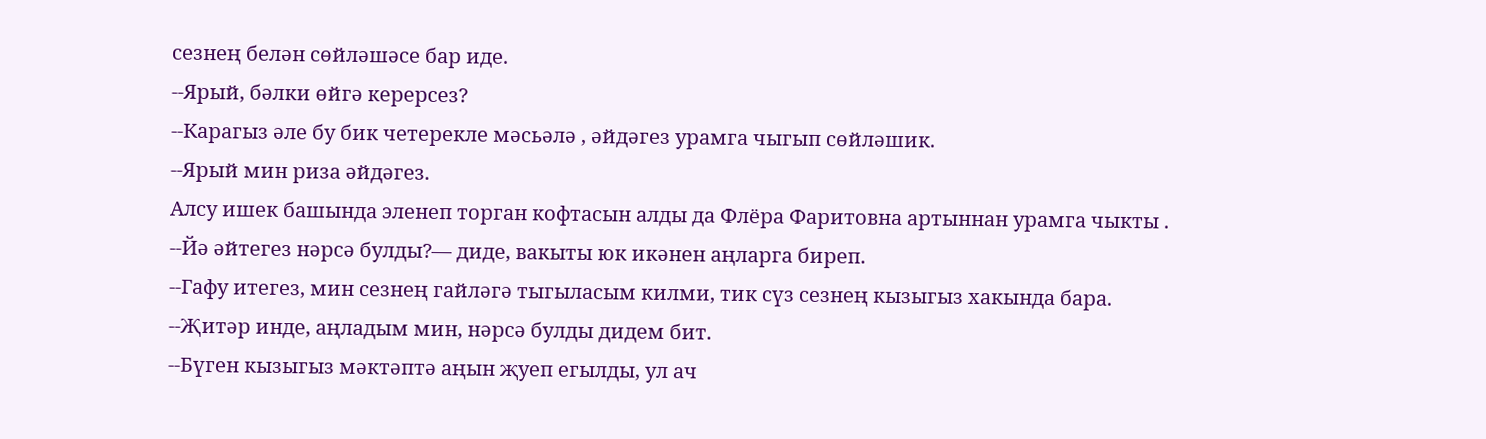сезнең белән сөйләшәсе бар иде.
--Ярый, бәлки өйгә керерсез?
--Карагыз әле бу бик четерекле мәсьәлә , әйдәгез урамга чыгып сөйләшик.
--Ярый мин риза әйдәгез.
Алсу ишек башында эленеп торган кофтасын алды да Флёра Фаритовна артыннан урамга чыкты .
--Йә әйтегез нәрсә булды?— диде, вакыты юк икәнен аңларга биреп.
--Гафу итегез, мин сезнең гайләгә тыгыласым килми, тик сүз сезнең кызыгыз хакында бара.
--Җитәр инде, аңладым мин, нәрсә булды дидем бит.
--Бүген кызыгыз мәктәптә аңын җуеп егылды, ул ач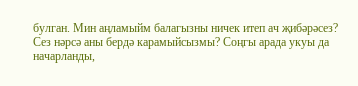булган. Мин аңламыйм балагызны ничек итеп ач җибәрәсез? Сез нәрсә аны бердә карамыйсызмы? Соңгы арада укуы да начарланды,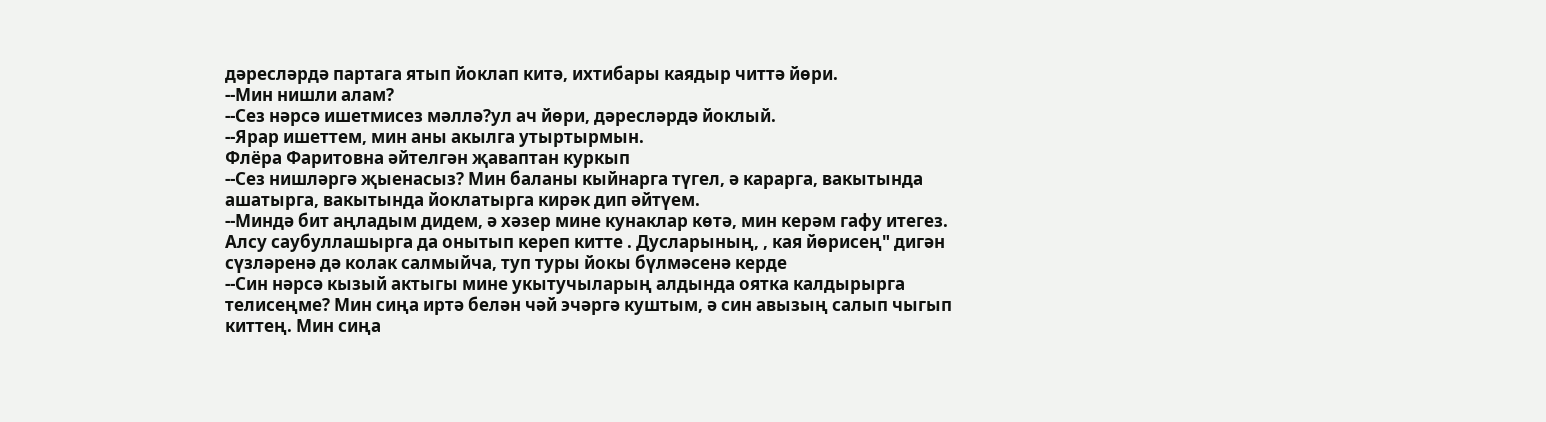дәресләрдә партага ятып йоклап китә, ихтибары каядыр читтә йөри.
--Мин нишли алам?
--Сез нәрсә ишетмисез мәллә?ул ач йөри, дәресләрдә йоклый.
--Ярар ишеттем, мин аны акылга утыртырмын.
Флёра Фаритовна әйтелгән җаваптан куркып
--Сез нишләргә җыенасыз? Мин баланы кыйнарга түгел, ә карарга, вакытында ашатырга, вакытында йоклатырга кирәк дип әйтүем.
--Миндә бит аңладым дидем, ә хәзер мине кунаклар көтә, мин керәм гафу итегез.
Алсу саубуллашырга да онытып кереп китте . Дусларының, , кая йөрисең" дигән сүзләренә дә колак салмыйча, туп туры йокы бүлмәсенә керде
--Син нәрсә кызый актыгы мине укытучыларың алдында оятка калдырырга телисеңме? Мин сиңа иртә белән чәй эчәргә куштым, ә син авызың салып чыгып киттең. Мин сиңа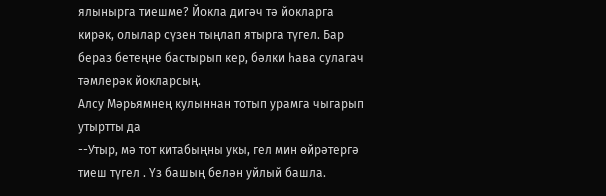ялынырга тиешме? Йокла дигәч тә йокларга кирәк, олылар сүзен тыңлап ятырга түгел. Бар бераз бетеңне бастырып кер, бәлки һава сулагач тәмлерәк йокларсың.
Алсу Мәрьямнең кулыннан тотып урамга чыгарып утыртты да
--Утыр, мә тот китабыңны укы, гел мин өйрәтергә тиеш түгел . Үз башың белән уйлый башла.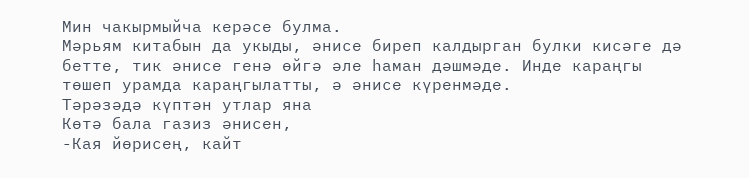Мин чакырмыйча керәсе булма.
Мәрьям китабын да укыды, әнисе биреп калдырган булки кисәге дә бетте, тик әнисе генә өйгә әле һаман дәшмәде. Инде караңгы төшеп урамда караңгылатты, ә әнисе күренмәде.
Тәрәзәдә күптән утлар яна
Көтә бала газиз әнисен,
-Кая йөрисең, кайт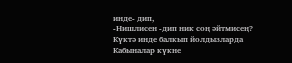инде- дип,
-Нишлисен -дип ник соң әйтмисең?
Күктә инде балкып йолдызларда
Кабыналар күкне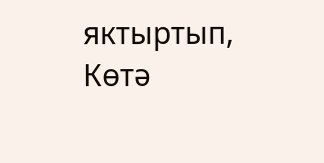яктыртып,
Көтә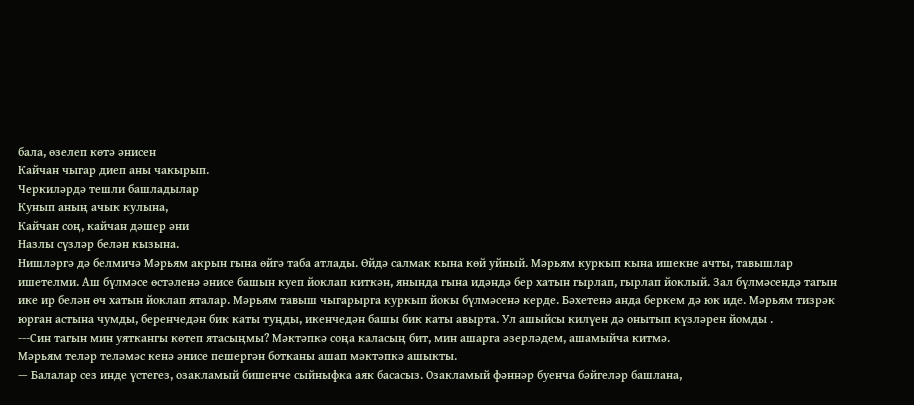бала, өзелеп көтә әнисен
Кайчан чыгар диеп аны чакырып.
Черкиләрдә тешли башладылар
Кунып аның ачык кулына,
Кайчан соң, кайчан дәшер әни
Назлы сүзләр белән кызына.
Нишләргә дә белмичә Мәрьям акрын гына өйгә таба атлады. Өйдә салмак кына көй уйный. Мәрьям куркып кына ишекне ачты, тавышлар ишетелми. Аш бүлмәсе өстәленә әнисе башын куеп йоклап киткән, янында гына идәндә бер хатын гырлап, гырлап йоклый. Зал бүлмәсендә тагын ике ир белән өч хатын йоклап яталар. Мәрьям тавыш чыгарырга куркып йокы бүлмәсенә керде. Бәхетенә анда беркем дә юк иде. Мәрьям тизрәк юрган астына чумды, беренчедән бик каты туңды, икенчедән башы бик каты авырта. Ул ашыйсы килүен дә онытып күзләрен йомды .
---Син тагын мин уяткангы көтеп ятасыңмы? Мәктәпкә соңа каласың бит, мин ашарга әзерләдем, ашамыйча китмә.
Мәрьям теләр теләмәс кенә әнисе пешергән ботканы ашап мәктәпкә ашыкты.
— Балалар сез инде үстегез, озакламый бишенче сыйныфка аяк басасыз. Озакламый фәннәр буенча бәйгеләр башлана,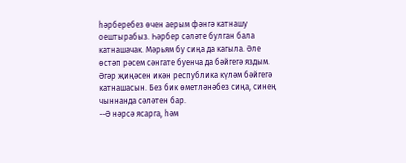һәрберебез өчен аерым фәнгә катнашу оештырабыз. Һәрбер сәләте булган бала катнашачак. Мәрьям бу сиңа да кагыла. Әле өстәп рәсем сәнгате буенча да бәйгегә яздым. Әгәр җиңәсен икән республика күләм бәйгегә катнашасын. Без бик өметләнәбез сиңа, синең чыннанда сәләтен бар.
--Ә нәрсә ясарга, һәм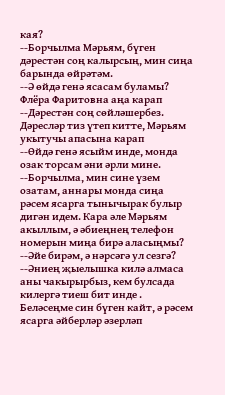кая?
--Борчылма Мәрьям, бүген дәрестән соң калырсың, мин сиңа барында өйрәтәм.
--Ә өйдә генә ясасам буламы?
Флёра Фаритовна аңа карап
--Дәрестән соң сөйләшербез.
Дәресләр тиз үтеп китте, Мәрьям укытучы апасына карап
--Өйдә генә ясыйм инде, монда озак торсам әни әрли мине.
--Борчылма, мин сине үзем озатам, аннары монда сиңа рәсем ясарга тынычырак булыр дигән идем. Кара әле Мәрьям акыллым, ә әбиеңнең телефон номерын миңа бирә аласыңмы?
--Әйе бирәм, ә нәрсәгә ул сезгә?
--Әниең җыелышка килә алмаса аны чакырырбыз, кем булсада килергә тиеш бит инде . Беләсеңме син бүген кайт, ә рәсем ясарга әйберләр әзерләп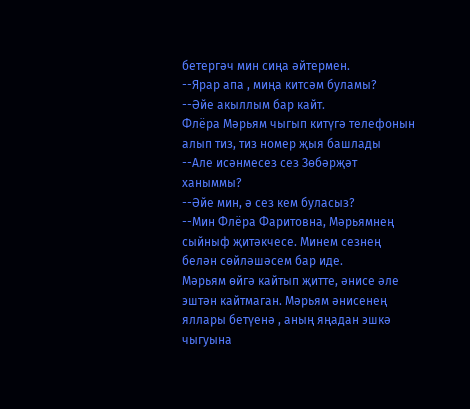бетергәч мин сиңа әйтермен.
--Ярар апа , миңа китсәм буламы?
--Әйе акыллым бар кайт.
Флёра Мәрьям чыгып китүгә телефонын алып тиз, тиз номер җыя башлады
--Але исәнмесез сез Зөбәрҗәт ханыммы?
--Әйе мин, ә сез кем буласыз?
--Мин Флёра Фаритовна, Мәрьямнең сыйныф җитәкчесе. Минем сезнең белән сөйләшәсем бар иде.
Мәрьям өйгә кайтып җитте, әнисе әле эштән кайтмаган. Мәрьям әнисенең яллары бетүенә , аның яңадан эшкә чыгуына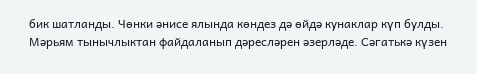бик шатланды. Чөнки әнисе ялында көндез дә өйдә кунаклар күп булды. Мәрьям тынычлыктан файдаланып дәресләрен әзерләде. Сәгатькә күзен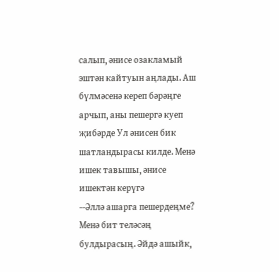салып, әнисе озакламый эштән кайтуын аңлады. Аш бүлмәсенә кереп бәрәңге арчып, аны пешергә куеп җибәрде Ул әнисен бик шатландырасы килде. Менә ишек тавышы, әнисе ишектән керүгә
--Әллә ашарга пешердеңме? Менә бит теләсәң булдырасың. Әйдә ашыйк,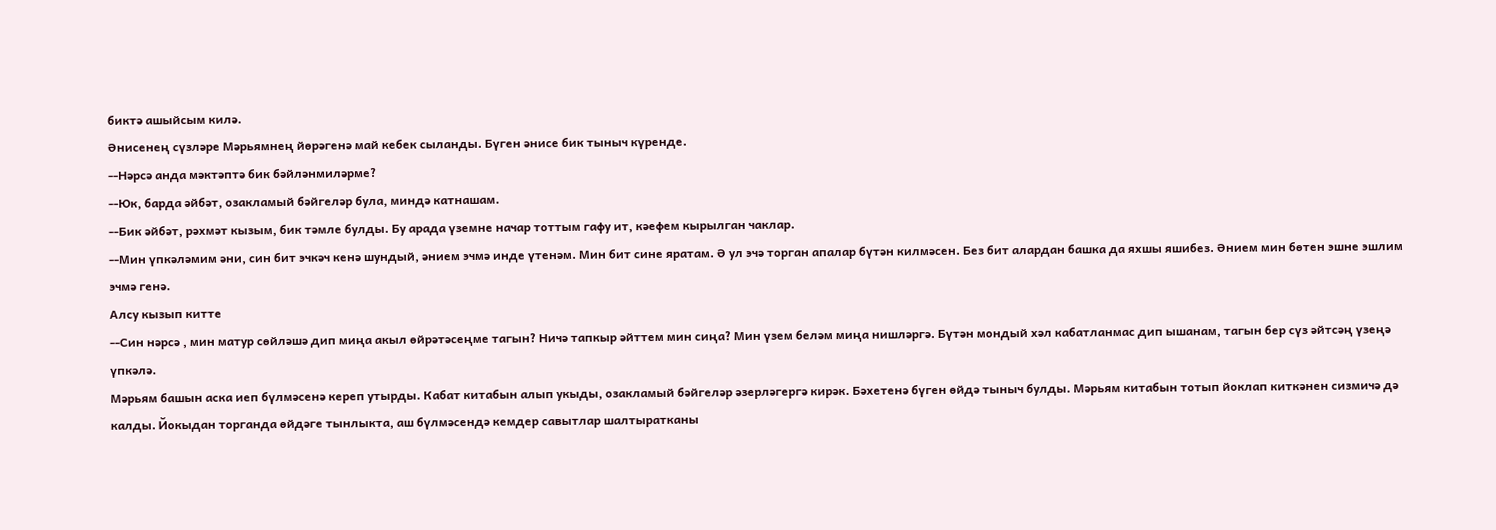биктә ашыйсым килә.
Әнисенең сүзләре Мәрьямнең йөрәгенә май кебек сыланды. Бүген әнисе бик тыныч күренде.
--Нәрсә анда мәктәптә бик бәйләнмиләрме?
--Юк, барда әйбәт, озакламый бәйгеләр була, миндә катнашам.
--Бик әйбәт, рәхмәт кызым, бик тәмле булды. Бу арада үземне начар тоттым гафу ит, кәефем кырылган чаклар.
--Мин үпкәләмим әни, син бит эчкәч кенә шундый, әнием эчмә инде үтенәм. Мин бит сине яратам. Ә ул эчә торган апалар бүтән килмәсен. Без бит алардан башка да яхшы яшибез. Әнием мин бөтен эшне эшлим эчмә генә.
Алсу кызып китте
--Син нәрсә , мин матур сөйләшә дип миңа акыл өйрәтәсеңме тагын? Ничә тапкыр әйттем мин сиңа? Мин үзем беләм миңа нишләргә. Бүтән мондый хәл кабатланмас дип ышанам, тагын бер сүз әйтсәң үзеңә үпкәлә.
Мәрьям башын аска иеп бүлмәсенә кереп утырды. Кабат китабын алып укыды, озакламый бәйгеләр әзерләгергә кирәк. Бәхетенә бүген өйдә тыныч булды. Мәрьям китабын тотып йоклап киткәнен сизмичә дә калды. Йокыдан торганда өйдәге тынлыкта, аш бүлмәсендә кемдер савытлар шалтыратканы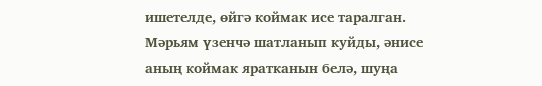ишетелде, өйгә коймак исе таралган. Мәрьям үзенчә шатланып куйды, әнисе аның коймак яратканын белә, шуңа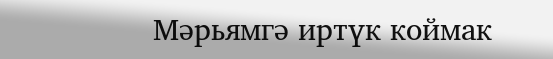Мәрьямгә иртүк коймак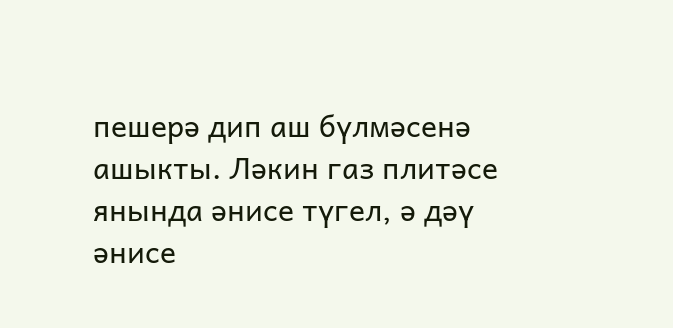пешерә дип аш бүлмәсенә ашыкты. Ләкин газ плитәсе янында әнисе түгел, ә дәү әнисе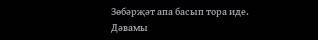Зөбәрҗәт апа басып тора иде.
Дәвамы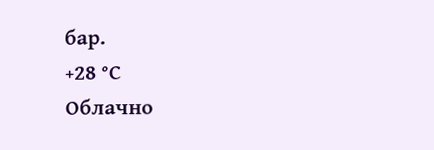бар.
+28 °С
Облачно